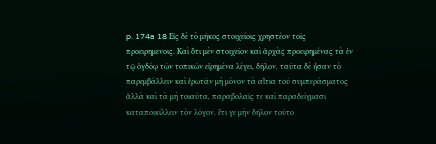p. 174a 18 Εἰς δὲ τὸ μῆκος στοιχείοις χρηστέον τοῖς προειρημενοις. Καὶ ὅτι μὲν στοιχεῖον καὶ ἀρχὰς προειρημένας τὰ ἐν τῷ ὀγδόῳ τῶν τοπικῶν εἰρημένα λέγει, δῆλον. ταῦτα δὲ ἦσαν τὸ παρεμβάλλειν καὶ ἐρωτᾶν μὴ μόνον τὰ αἴτια τοῦ συμπεράσματος ἀλλὰ καὶ τὰ μὴ τοιαῦτα, παραβολαῖς τε καὶ παραδείγμασι καταποικίλλειν τὸν λόγον. ἔτι γε μὴν δῆλον τοῦτο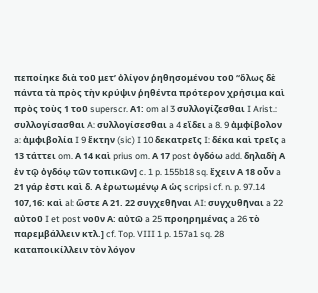πεποίηκε διὰ τοῦ μετ’ ὀλίγον ῥηθησομένου τοῦ “ὅλως δὲ πάντα τὰ πρὸς τὴν κρύψιν ῥηθέντα πρότερον χρήσιμα καὶ πρὸς τοὺς 1 τοῦ superscr. Α1: om al 3 συλλογίζεσθαι I Arist.: συλλογίσασθαι A: συλλογίσεσθαι a 4 εἴδει a 8. 9 ἀμφίβολον a: ἀμφιβολία I 9 ἕκτην (sic) I 10 δεκατρεῖς I: δέκα καὶ τρεῖς a 13 τάττει om. Α 14 καὶ prius om. Α 17 post ὀγδόω add. δηλαδὴ Α ἐν τῷ ὀγδόῳ τῶν τοπικῶν] c. 1 p. 155b18 sq. ἔχειν Α 18 οὖν a 21 γάρ ἐστι καὶ δ. Α ἐρωτωμένῳ Α ὡς scripsi cf. n. p. 97.14 107,16: καὶ al: ὥστε Α 21. 22 συγχεθῆναι AI: συγχυθῆναι a 22 αὐτοῦ I et post νοῦν Α: αὐτῶ a 25 προηρημένας a 26 τὸ παρεμβάλλειν κτλ.] cf. Top. VIII 1 p. 157a1 sq. 28 καταποικίλλειν τὸν λόγον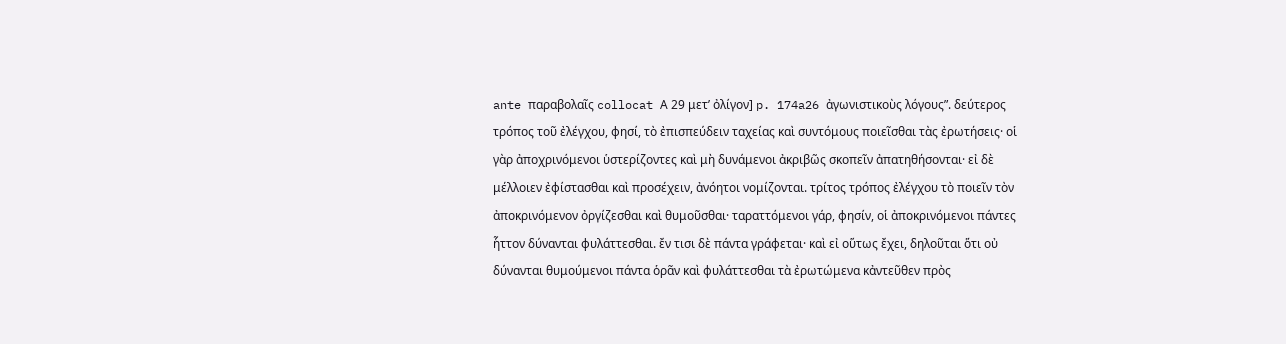ante παραβολαῖς collocat Α 29 μετ’ ὀλίγον] p. 174a26 ἀγωνιστικοὺς λόγους”. δεύτερος τρόπος τοῦ ἐλέγχου, φησί, τὸ ἐπισπεύδειν ταχείας καὶ συντόμους ποιεῖσθαι τὰς ἐρωτήσεις· οἱ γὰρ ἀποχρινόμενοι ὑστερίζοντες καὶ μὴ δυνάμενοι ἀκριβῶς σκοπεῖν ἀπατηθήσονται· εἰ δὲ μέλλοιεν ἐφίστασθαι καὶ προσέχειν, ἀνόητοι νομίζονται. τρίτος τρόπος ἐλέγχου τὸ ποιεῖν τὸν ἀποκρινόμενον ὀργίζεσθαι καὶ θυμοῦσθαι· ταραττόμενοι γάρ, φησίν, οἱ ἀποκρινόμενοι πάντες ἧττον δύνανται φυλάττεσθαι. ἔν τισι δὲ πάντα γράφεται· καὶ εἰ οὕτως ἔχει, δηλοῦται ὅτι οὐ δύνανται θυμούμενοι πάντα ὁρᾶν καὶ φυλάττεσθαι τὰ ἐρωτώμενα κἀντεῦθεν πρὸς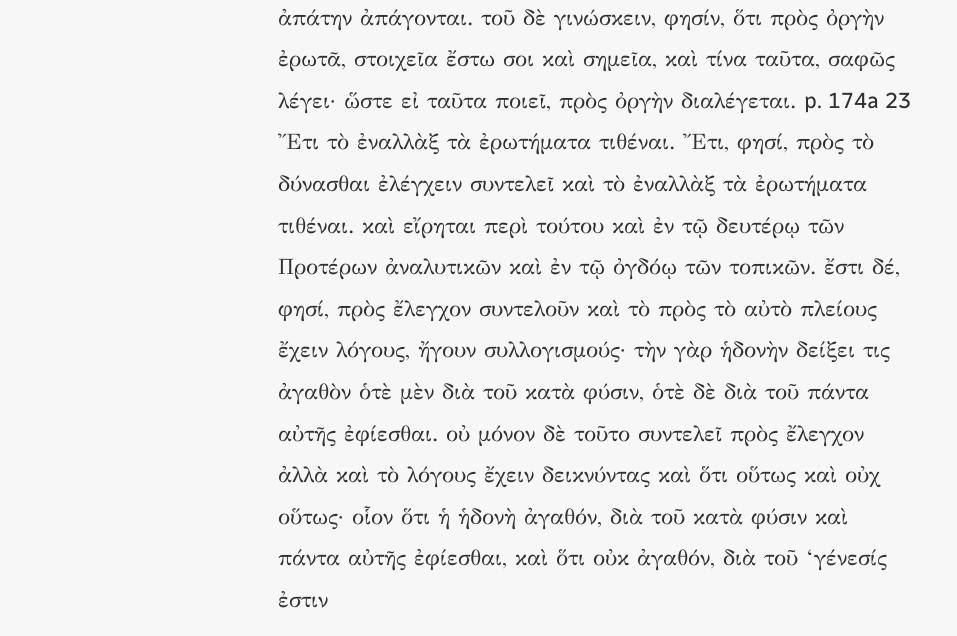ἀπάτην ἀπάγονται. τοῦ δὲ γινώσκειν, φησίν, ὅτι πρὸς ὀργὴν ἐρωτᾶ, στοιχεῖα ἔστω σοι καὶ σημεῖα, καὶ τίνα ταῦτα, σαφῶς λέγει· ὥστε εἰ ταῦτα ποιεῖ, πρὸς ὀργὴν διαλέγεται. p. 174a 23 Ἔτι τὸ ἐναλλὰξ τὰ ἐρωτήματα τιθέναι. Ἔτι, φησί, πρὸς τὸ δύνασθαι ἐλέγχειν συντελεῖ καὶ τὸ ἐναλλὰξ τὰ ἐρωτήματα τιθέναι. καὶ εἴρηται περὶ τούτου καὶ ἐν τῷ δευτέρῳ τῶν Προτέρων ἀναλυτικῶν καὶ ἐν τῷ ὀγδόῳ τῶν τοπικῶν. ἔστι δέ, φησί, πρὸς ἔλεγχον συντελοῦν καὶ τὸ πρὸς τὸ αὐτὸ πλείους ἔχειν λόγους, ἤγουν συλλογισμούς· τὴν γὰρ ἡδονὴν δείξει τις ἀγαθὸν ὁτὲ μὲν διὰ τοῦ κατὰ φύσιν, ὁτὲ δὲ διὰ τοῦ πάντα αὐτῆς ἐφίεσθαι. οὐ μόνον δὲ τοῦτο συντελεῖ πρὸς ἔλεγχον ἀλλὰ καὶ τὸ λόγους ἔχειν δεικνύντας καὶ ὅτι οὕτως καὶ οὐχ οὕτως· οἷον ὅτι ἡ ἡδονὴ ἀγαθόν, διὰ τοῦ κατὰ φύσιν καὶ πάντα αὐτῆς ἐφίεσθαι, καὶ ὅτι οὐκ ἀγαθόν, διὰ τοῦ ‘γένεσίς ἐστιν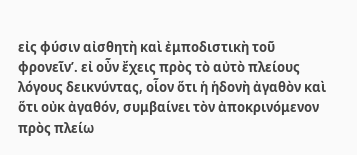εἰς φύσιν αἰσθητὴ καὶ ἐμποδιστικὴ τοῦ φρονεῖν’. εἰ οὖν ἔχεις πρὸς τὸ αὐτὸ πλείους λόγους δεικνύντας, οἷον ὅτι ἡ ἡδονὴ ἀγαθὸν καὶ ὅτι οὐκ ἀγαθόν, συμβαίνει τὸν ἀποκρινόμενον πρὸς πλείω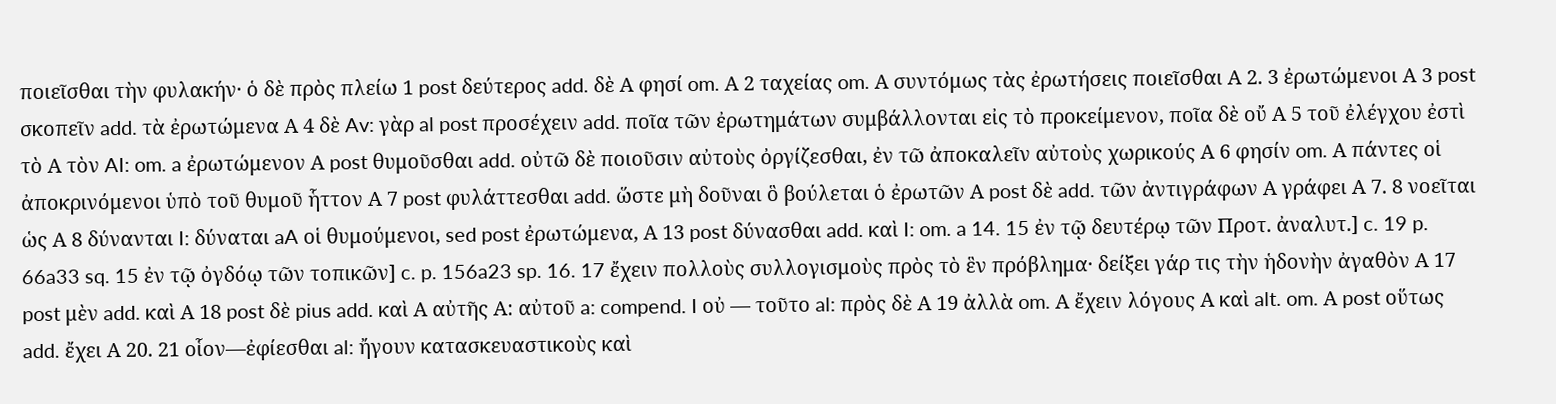ποιεῖσθαι τὴν φυλακήν· ὁ δὲ πρὸς πλείω 1 post δεύτερος add. δὲ Α φησί om. Α 2 ταχείας om. Α συντόμως τὰς ἐρωτήσεις ποιεῖσθαι Α 2. 3 ἐρωτώμενοι Α 3 post σκοπεῖν add. τὰ ἐρωτώμενα Α 4 δὲ Av: γὰρ al post προσέχειν add. ποῖα τῶν ἐρωτημάτων συμβάλλονται εἰς τὸ προκείμενον, ποῖα δὲ οὔ Α 5 τοῦ ἐλέγχου ἐστὶ τὸ Α τὸν AI: om. a ἐρωτώμενον Α post θυμοῦσθαι add. οὐτῶ δὲ ποιοῦσιν αὐτοὺς ὀργίζεσθαι, ἐν τῶ ἀποκαλεῖν αὐτοὺς χωρικούς Α 6 φησίν om. Α πάντες οἱ ἀποκρινόμενοι ὑπὸ τοῦ θυμοῦ ἧττον Α 7 post φυλάττεσθαι add. ὥστε μὴ δοῦναι ὃ βούλεται ὁ ἐρωτῶν Α post δὲ add. τῶν ἀντιγράφων Α γράφει Α 7. 8 νοεῖται ὡς Α 8 δύνανται I: δύναται aA οἱ θυμούμενοι, sed post ἐρωτώμενα, Α 13 post δύνασθαι add. καὶ I: om. a 14. 15 ἐν τῷ δευτέρῳ τῶν Προτ. ἀναλυτ.] c. 19 p. 66a33 sq. 15 ἐν τῷ ὀγδόῳ τῶν τοπικῶν] c. p. 156a23 sp. 16. 17 ἔχειν πολλοὺς συλλογισμοὺς πρὸς τὸ ἓν πρόβλημα· δείξει γάρ τις τὴν ἡδονὴν ἀγαθὸν Α 17 post μὲν add. καὶ Α 18 post δὲ pius add. καὶ Α αὐτῆς Α: αὐτοῦ a: compend. I οὐ — τοῦτο al: πρὸς δὲ Α 19 ἀλλὰ om. Α ἔχειν λόγους Α καὶ alt. om. Α post οὕτως add. ἔχει Α 20. 21 οἷον—ἐφίεσθαι al: ἤγουν κατασκευαστικοὺς καὶ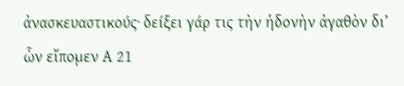ἀνασκευαστικούς· δείξει γάρ τις τὴν ἡδονὴν ἀγαθὸν δι’ ὧν εἴπομεν Α 21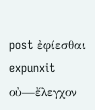post ἐφίεσθαι expunxit οὐ—ἔλεγχον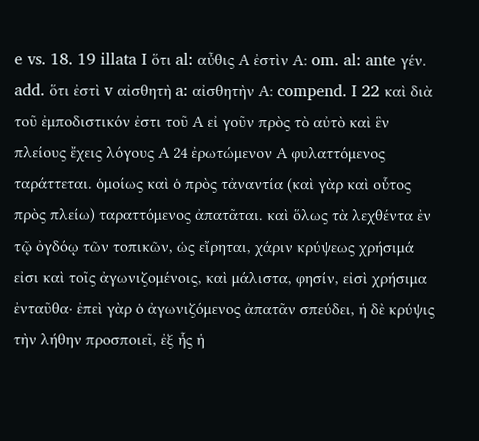e vs. 18. 19 illata I ὅτι al: αὖθις Α ἐστὶν Α: om. al: ante γέν. add. ὅτι ἐστὶ v αἰσθητὴ a: αἰσθητὴν Α: compend. I 22 καὶ διὰ τοῦ ἐμποδιστικόν ἐστι τοῦ Α εἰ γοῦν πρὸς τὸ αὐτὸ καὶ ἓν πλείους ἔχεις λόγους Α 24 ἐρωτώμενον Α φυλαττόμενος ταράττεται. ὁμοίως καὶ ὁ πρὸς τἀναντία (καὶ γὰρ καὶ οὗτος πρὸς πλείω) ταραττόμενος ἀπατᾶται. καὶ ὅλως τὰ λεχθέντα ἐν τῷ ὀγδόῳ τῶν τοπικῶν, ὡς εἴρηται, χάριν κρύψεως χρήσιμά εἰσι καὶ τοῖς ἀγωνιζομένοις, καὶ μάλιστα, φησίν, εἰσὶ χρήσιμα ἐνταῦθα· ἐπεὶ γὰρ ὁ ἀγωνιζόμενος ἀπατᾶν σπεύδει, ἡ δὲ κρύψις τὴν λήθην προσποιεῖ, ἐξ ἧς ἡ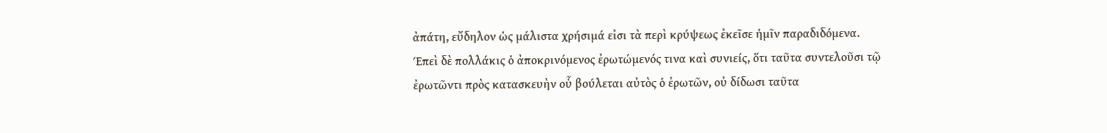ἀπάτη, εὔδηλον ὡς μάλιστα χρήσιμά εἰσι τὰ περὶ κρύψεως ἐκεῖσε ἡμῖν παραδιδόμενα. Έπεὶ δὲ πολλάκις ὁ ἀποκρινόμενος ἐρωτώμενός τινα καὶ συνιείς, ὅτι ταῦτα συντελοῦσι τῷ ἐρωτῶντι πρὸς κατασκευὴν οὗ βούλεται αὐτὸς ὁ ἐρωτῶν, οὐ δίδωσι ταῦτα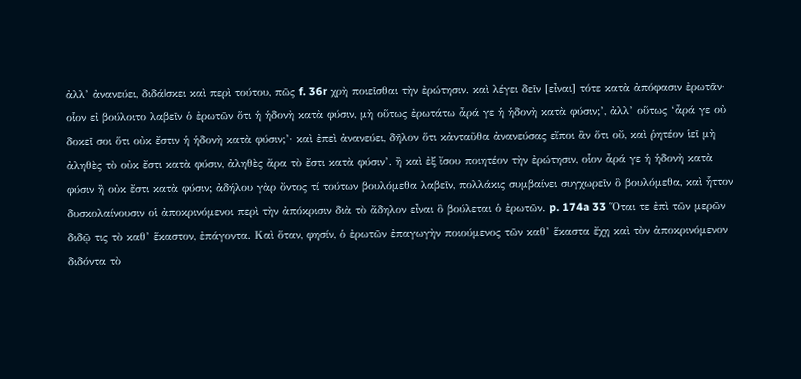ἀλλ’ ἀνανεύει, διδά|σκει καὶ περὶ τούτου, πῶς f. 36r χρὴ ποιεῖσθαι τὴν ἐρώτησιν. καὶ λέγει δεῖν [εἶναι] τότε κατὰ ἀπόφασιν ἐρωτᾶν· οἷον εἰ βούλοιτο λαβεῖν ὁ ἐρωτῶν ὅτι ἡ ἡδονὴ κατὰ φύσιν, μὴ οὕτως ἐρωτάτω ἆρά γε ἡ ἡδονὴ κατὰ φύσιν;’, ἀλλ’ οὕτως ‘ἆρά γε οὐ δοκεῖ σοι ὅτι οὐκ ἔστιν ἡ ἡδονὴ κατὰ φύσιν;’· καὶ ἐπεὶ ἀνανεύει, δῆλον ὅτι κἀνταῦθα ἀνανεύσας εἴποι ἂν ὅτι οὔ, καὶ ῥητέον ἱεῖ μὴ ἀληθὲς τὸ οὐκ ἔστι κατὰ φύσιν, ἀληθὲς ἄρα τὸ ἔστι κατὰ φύσιν’. ἢ καὶ ἐξ ἴσου ποιητέον τὴν ἐρώτησιν, οἷον ἆρά γε ἡ ἡδονὴ κατὰ φύσιν ἢ οὐκ ἔστι κατὰ φύσιν; ἀδήλου γὰρ ὄντος τί τούτων βουλόμεθα λαβεῖν, πολλάκις συμβαίνει συγχωρεῖν ὃ βουλόμεθα, καὶ ἧττον δυσκολαίνουσιν οἱ ἀποκρινόμενοι περὶ τὴν ἀπόκρισιν διὰ τὸ ἄδηλον εἶναι ὃ βούλεται ὁ ἐρωτῶν. p. 174a 33 Ὅται τε ἐπὶ τῶν μερῶν διδῷ τις τὸ καθ’ ἕκαστον, ἐπάγοντα. Καὶ ὅταν, φησίν, ὁ ἐρωτῶν ἐπαγωγὴν ποιούμενος τῶν καθ’ ἕκαστα ἔχῃ καὶ τὸν ἀποκρινόμενον διδόντα τὸ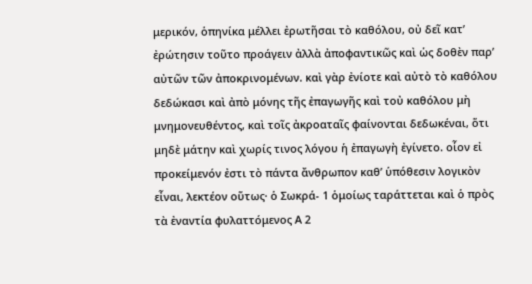μερικόν, ὁπηνίκα μέλλει ἐρωτῆσαι τὸ καθόλου, οὐ δεῖ κατ’ ἐρώτησιν τοῦτο προάγειν ἀλλὰ ἀποφαντικῶς καὶ ὡς δοθὲν παρ’ αὐτῶν τῶν ἀποκρινομένων. καὶ γὰρ ἐνίοτε καὶ αὐτὸ τὸ καθόλου δεδώκασι καὶ ἀπὸ μόνης τῆς ἐπαγωγῆς καὶ τοὐ καθόλου μὴ μνημονευθέντος, καὶ τοῖς ἀκροαταῖς φαίνονται δεδωκέναι, ὅτι μηδὲ μάτην καὶ χωρίς τινος λόγου ἡ ἐπαγωγὴ ἐγίνετο. οἷον εἰ προκείμενόν ἐστι τὸ πάντα ἄνθρωπον καθ’ ὑπόθεσιν λογικὸν εἶναι, λεκτέον οὕτως· ὁ Σωκρά- 1 ὁμοίως ταράττεται καὶ ὁ πρὸς τὰ ἐναντία φυλαττόμενος Α 2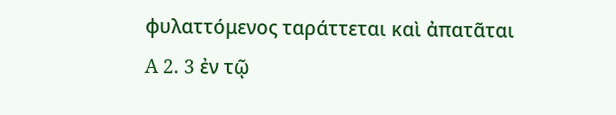φυλαττόμενος ταράττεται καὶ ἀπατᾶται A 2. 3 ἐν τῷ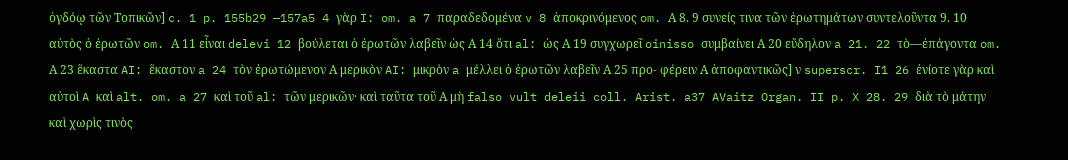ὀγδόῳ τῶν Τοπικῶν] c. 1 p. 155b29 —157a5 4 γὰρ I: om. a 7 παραδεδομένα v 8 ἀποκρινόμενος om. Α 8. 9 συνείς τινα τῶν ἐρωτημάτων συντελοῦντα 9. 10 αὐτὸς ὁ ἐρωτῶν om. Α 11 εἶναι delevi 12 βούλεται ὁ ἐρωτῶν λαβεῖν ὡς Α 14 ὅτι al: ὡς Α 19 συγχωρεῖ oinisso συμβαίνει Α 20 εὔδηλον a 21. 22 τὸ—ἐπάγοντα om. Α 23 ἕκαστα AI: ἕκαστον a 24 τὸν ἐρωτώμενον Α μερικὸν AI: μικρὸν a μέλλει ὁ ἐρωτῶν λαβεῖν Α 25 προ- φέρειν Α ἀποφαντικῶς] ν superscr. I1 26 ἐνίοτε γὰρ καὶ αὐτοὶ A καὶ alt. om. a 27 καὶ τοῦ al: τῶν μερικῶν· καὶ ταῦτα τοῦ Α μὴ falso vult deleii coll. Arist. a37 AVaitz Organ. II p. X 28. 29 διὰ τὸ μάτην καὶ χωρὶς τινὸς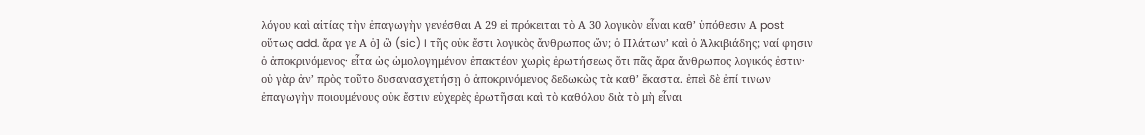λόγου καὶ αἰτίας τὴν ἐπαγωγὴν γενέσθαι Α 29 εἰ πρόκειται τὸ Α 30 λογικὸν εἶναι καθ’ ὑπόθεσιν Α post οὕτως add. ἄρα γε Α ὁ] ὣ (sic) I τῆς οὐκ ἔστι λογικὸς ἄνθρωπος ὤν; ὁ Πλάτων’ καὶ ὁ Ἀλκιβιάδης; ναί φησιν ὁ ἀποκρινόμενος· εἶτα ὡς ὡμολογημένον ἐπακτέον χωρὶς ἐρωτήσεως ὅτι πᾶς ἄρα ἄνθρωπος λογικός ἐστιν· οὐ γὰρ ἀν’ πρὸς τοῦτο δυσανασχετήσῃ ὁ ἀποκρινόμενος δεδωκὼς τὰ καθ’ ἕκαστα. ἐπεὶ δὲ ἐπί τινων ἐπαγωγὴν ποιουμένους οὐκ ἔστιν εὐχερὲς ἐρωτῆσαι καὶ τὸ καθόλου διὰ τὸ μὴ εἶναι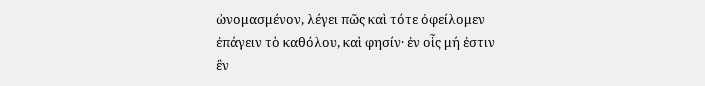ὠνομασμένον, λέγει πῶς καὶ τότε ὀφείλομεν ἐπάγειν τὸ καθόλου, καὶ φησίν· ἐν οἷς μή ἐστιν ἓν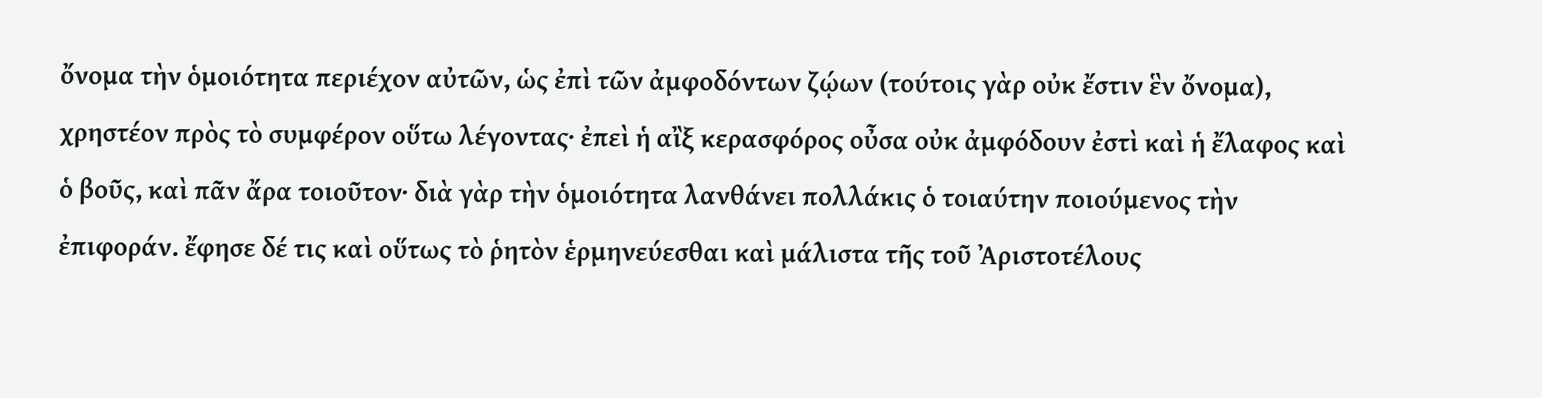ὄνομα τὴν ὁμοιότητα περιέχον αὐτῶν, ὡς ἐπὶ τῶν ἀμφοδόντων ζῴων (τούτοις γὰρ οὐκ ἔστιν ἓν ὄνομα), χρηστέον πρὸς τὸ συμφέρον οὕτω λέγοντας· ἐπεὶ ἡ αἲξ κερασφόρος οὖσα οὐκ ἀμφόδουν ἐστὶ καὶ ἡ ἔλαφος καὶ ὁ βοῦς, καὶ πᾶν ἄρα τοιοῦτον· διὰ γὰρ τὴν ὁμοιότητα λανθάνει πολλάκις ὁ τοιαύτην ποιούμενος τὴν ἐπιφοράν. ἔφησε δέ τις καὶ οὕτως τὸ ῥητὸν ἑρμηνεύεσθαι καὶ μάλιστα τῆς τοῦ Ἀριστοτέλους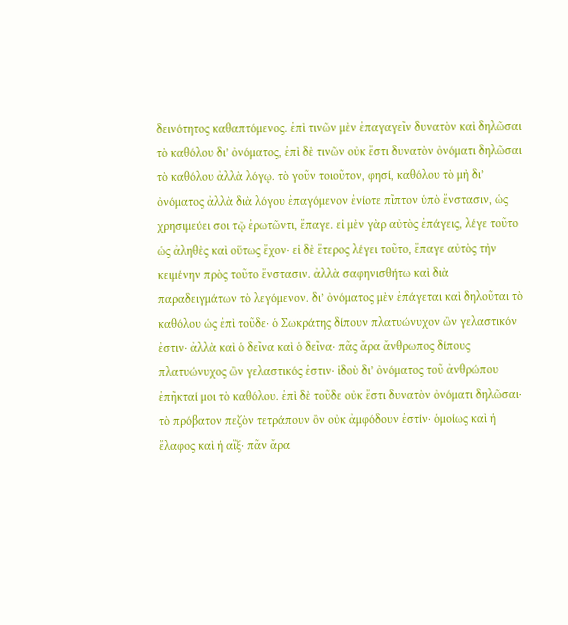δεινότητος καθαπτόμενος. ἐπὶ τινῶν μὲν ἐπαγαγεῖν δυνατὸν καὶ δηλῶσαι τὸ καθόλου δι’ ὀνόματος, ἐπὶ δὲ τινῶν οὐκ ἔστι δυνατὸν ὀνόματι δηλῶσαι τὸ καθόλου ἀλλὰ λόγῳ. τὸ γοῦν τοιοῦτον, φησί, καθόλου τὸ μὴ δι’ ὀνόματος ἀλλὰ διὰ λόγου ἐπαγόμενον ἐνίοτε πῖπτον ὑπὸ ἔνστασιν, ὡς χρησιμεύει σοι τῷ ἐρωτῶντι, ἔπαγε. εἰ μὲν γὰρ αὐτὸς ἐπάγεις, λέγε τοῦτο ὡς ἀληθὲς καὶ οὕτως ἔχον· εἰ δὲ ἕτερος λέγει τοῦτο, ἔπαγε αὐτὸς τὴν κειμένην πρὸς τοῦτο ἔνστασιν. ἀλλὰ σαφηνισθήτω καὶ διὰ παραδειγμάτων τὸ λεγόμενον. δι’ ὀνόματος μὲν ἐπάγεται καὶ δηλοῦται τὸ καθόλου ὡς ἐπὶ τοῦδε· ὁ Σωκράτης δίπουν πλατυώνυχον ὢν γελαστικόν ἐστιν· ἀλλὰ καὶ ὁ δεῖνα καὶ ὁ δεῖνα· πᾶς ἄρα ἄνθρωπος δίπους πλατυώνυχος ὢν γελαστικός ἐστιν· ἰδοὺ δι’ ὀνόματος τοῦ ἀνθρώπου ἐπῆκταί μοι τὸ καθόλου. ἐπὶ δὲ τοῦδε οὐκ ἔστι δυνατὸν ὀνόματι δηλῶσαι· τὸ πρόβατον πεζὸν τετράπουν ὂν οὐκ ἀμφόδουν ἐστίν· ὁμοίως καὶ ἡ ἔλαφος καὶ ἡ αἴξ· πᾶν ἄρα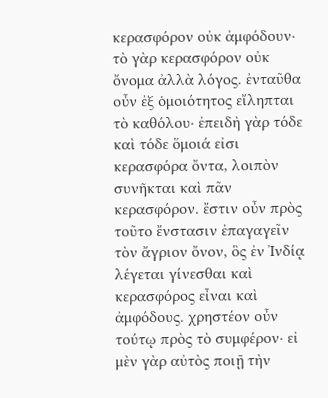κερασφόρον οὐκ ἀμφόδουν· τὸ γὰρ κερασφόρον οὐκ ὄνομα ἀλλὰ λόγος. ἐνταῦθα οὖν ἐξ ὁμοιότητος εἴληπται τὸ καθόλου· ἐπειδὴ γὰρ τόδε καὶ τόδε ὅμοιά εἰσι κερασφόρα ὄντα, λοιπὸν συνῆκται καὶ πᾶν κερασφόρον. ἔστιν οὖν πρὸς τοῦτο ἔνστασιν ἐπαγαγεῖν τὸν ἄγριον ὄνον, ὃς ἐν Ἰνδίᾳ λέγεται γίνεσθαι καὶ κερασφόρος εἶναι καὶ ἀμφόδους. χρηστέον οὖν τούτῳ πρὸς τὸ συμφέρον· εἰ μὲν γὰρ αὐτὸς ποιῇ τὴν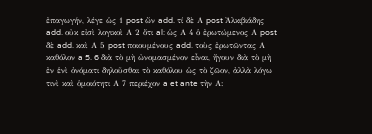ἐπαγωγήν, λέγε ὡς 1 post ὤν add. τί δὲ Α post Ἀλκιβιάδης add. οὐκ εἰσὶ λογικοὶ Α 2 ὅτι al: ὡς Α 4 ὁ ἐρωτώμενος Α post δὲ add. καὶ Α 5 post ποιουμένους add. τοὺς ἐρωτῶντας Α καθόλον a 5. 6 διὰ τὸ μὴ ὠνομασμένον εἶναι, ἤγουν διὰ τὸ μὴ ἐν ἑνὶ ὀνόματι δηλοῦσθαι τὸ καθόλου ὡς τὸ ζῶον, ἀλλὰ λόγω τινὶ καὶ ὁμοιότητι Α 7 περιέχον a et ante τὴν Α: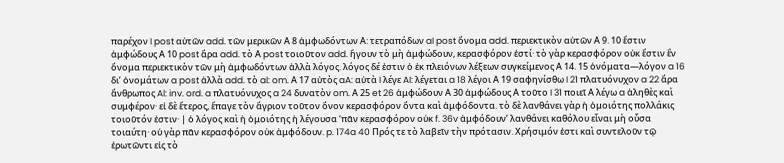παρέχον I post αὐτῶν add. τῶν μερικῶν Α 8 ἀμφωδόντων Α: τετραπόδων aI post ὄνομα add. περιεκτικὸν αὐτῶν Α 9. 10 ἔστιν ἀμφώδους Α 10 post ἄρα add. τὸ Α post τοιοῦτον add. ἤγουν τὸ μὴ ἀμφώδουν, κερασφόρον ἐστί· τὸ γὰρ κερασφόρον οὐκ ἔστιν ἒν ὄνομα περιεκτικὸν τῶν μὴ ἀμφωδόντων ἀλλὰ λόγος. λόγος δέ ἐστιν ὁ ἐκ πλειόνων λέξεων συγκείμενος Α 14. 15 ὀνόματα—λόγον a 16 δι’ ὀνομάτων a post ἀλλὰ add. τὸ al: om. Α 17 αὐτὸς aA: αὐτὰ I λέγε AI: λέγεται a 18 λέγοι Α 19 σαφηνίσθω I 21 πλατυόνυχον a 22 ἄρα ἄνθρωπος Al: inv. ord. a πλατυόνυχος a 24 δυνατὸν om. Α 25 et 26 ἀμφώδουν Α 30 ἀμφώδους Α τοῦτο I 31 ποιεῖ Α λέγω a ἀληθὲς καὶ συμφέρον· εἰ δὲ ἕτερος, ἔπαγε τὸν ἄγριον τοῦτον ὄνον κερασφόρον ὄντα καὶ ἀμφόδοντα. τὸ δὲ λανθάνει γὰρ ἡ ὁμοιότης πολλάκις τοιοῦτόν ἐστιν· | ὁ λόγος καὶ ἡ ὁμοιότης ἡ λέγουσα ‘πᾶν κερασφόρον οὐκ f. 36v ἀμφόδουν’ λανθάνει καθόλου εἶναι μὴ οὖσα τοιαύτη· οὐ γὰρ πᾶν κερασφόρον οὐκ ἀμφόδουν. p. 174a 40 Πρός τε τὸ λαβεῖν τὴν πρότασιν. Χρήσιμόν ἐστι καὶ συντελοῦν τῷ ἐρωτῶντι εἰς τὸ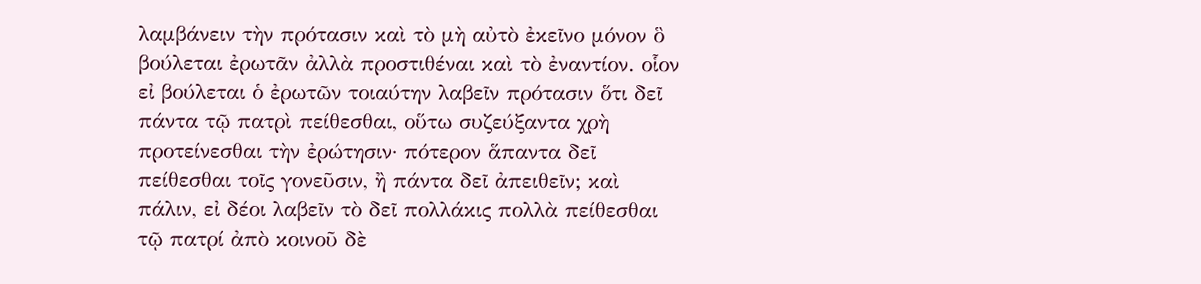λαμβάνειν τὴν πρότασιν καὶ τὸ μὴ αὐτὸ ἐκεῖνο μόνον ὃ βούλεται ἐρωτᾶν ἀλλὰ προστιθέναι καὶ τὸ ἐναντίον. οἷον εἰ βούλεται ὁ ἐρωτῶν τοιαύτην λαβεῖν πρότασιν ὅτι δεῖ πάντα τῷ πατρὶ πείθεσθαι, οὕτω συζεύξαντα χρὴ προτείνεσθαι τὴν ἐρώτησιν· πότερον ἅπαντα δεῖ πείθεσθαι τοῖς γονεῦσιν, ἢ πάντα δεῖ ἀπειθεῖν; καὶ πάλιν, εἰ δέοι λαβεῖν τὸ δεῖ πολλάκις πολλὰ πείθεσθαι τῷ πατρί ἀπὸ κοινοῦ δὲ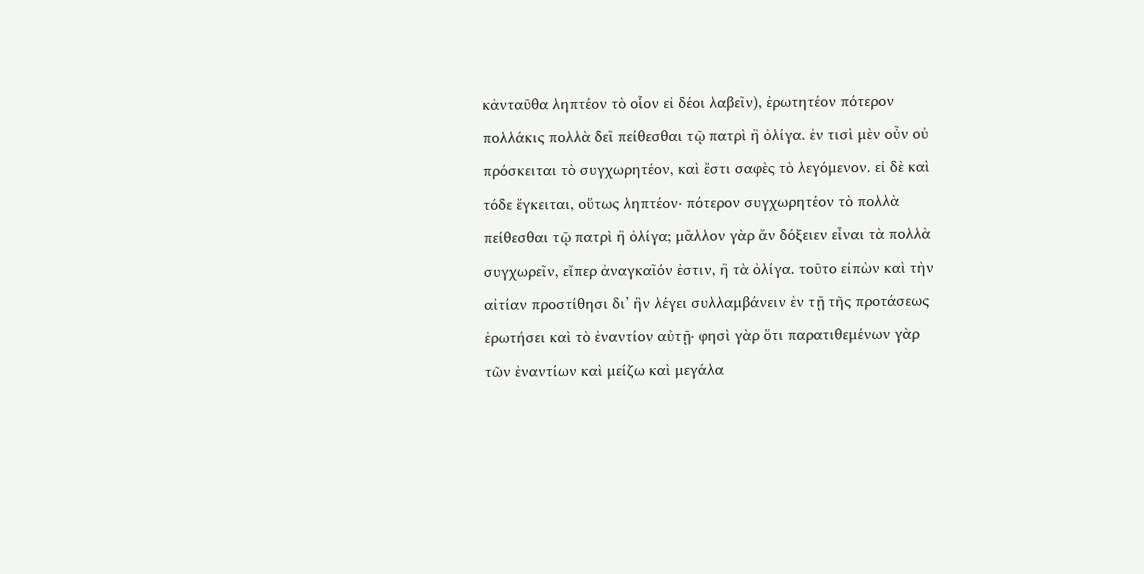κἀνταῦθα ληπτέον τὸ οἷον εἰ δέοι λαβεῖν), ἐρωτητέον πότερον πολλάκις πολλὰ δεῖ πείθεσθαι τῷ πατρὶ ἢ ὀλίγα. ἐν τισὶ μὲν οὖν οὐ πρόσκειται τὸ συγχωρητέον, καὶ ἔστι σαφὲς τὸ λεγόμενον. εἰ δὲ καὶ τόδε ἔγκειται, οὕτως ληπτέον· πότερον συγχωρητέον τὸ πολλὰ πείθεσθαι τῷ πατρὶ ἢ ὀλίγα; μᾶλλον γὰρ ἄν δόξειεν εἶναι τὰ πολλὰ συγχωρεῖν, εἴπερ ἀναγκαῖόν ἐστιν, ἢ τὰ ὀλίγα. τοῦτο εἰπὼν καὶ τὴν αἰτίαν προστίθησι δι’ ἣν λέγει συλλαμβάνειν ἐν τῇ τῆς προτάσεως ἐρωτήσει καὶ τὸ ἐναντίον αὐτῇ· φησὶ γὰρ ὅτι παρατιθεμένων γὰρ τῶν ἐναντίων καὶ μείζω καὶ μεγάλα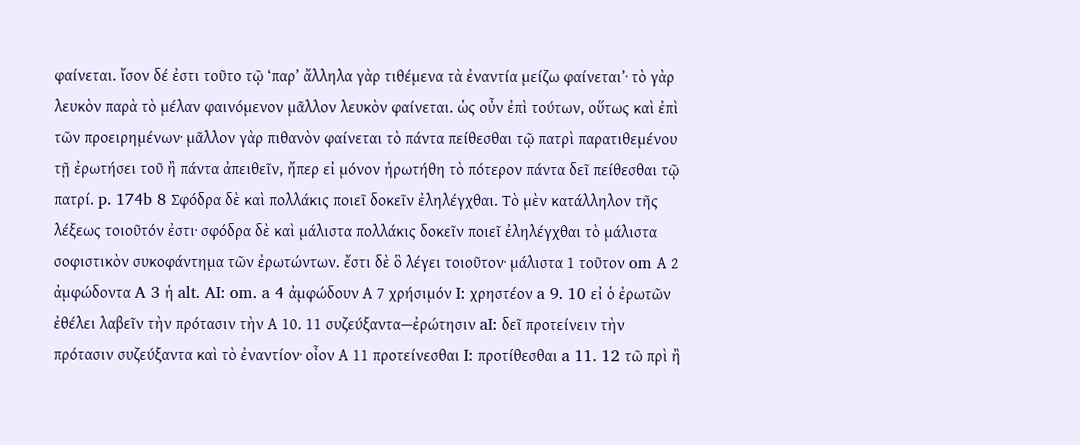φαίνεται. ἴσον δέ ἐστι τοῦτο τῷ ‘παρ’ ἄλληλα γὰρ τιθέμενα τὰ ἐναντία μείζω φαίνεται’· τὸ γὰρ λευκὸν παρὰ τὸ μέλαν φαινόμενον μᾶλλον λευκὸν φαίνεται. ὡς οὖν ἐπὶ τούτων, οὕτως καὶ ἐπὶ τῶν προειρημένων· μᾶλλον γὰρ πιθανὸν φαίνεται τὸ πάντα πείθεσθαι τῷ πατρὶ παρατιθεμένου τῇ ἐρωτήσει τοῦ ἢ πάντα ἀπειθεῖν, ἤπερ εἰ μόνον ἠρωτήθη τὸ πότερον πάντα δεῖ πείθεσθαι τῷ πατρί. p. 174b 8 Σφόδρα δὲ καὶ πολλάκις ποιεῖ δοκεῖν ἐληλέγχθαι. Τὸ μὲν κατάλληλον τῆς λέξεως τοιοῦτόν ἐστι· σφόδρα δὲ καὶ μάλιστα πολλάκις δοκεῖν ποιεῖ ἐληλέγχθαι τὸ μάλιστα σοφιστικὸν συκοφάντημα τῶν ἐρωτώντων. ἔστι δὲ ὃ λέγει τοιοῦτον· μάλιστα 1 τοῦτον om Α 2 ἀμφώδοντα A 3 ἡ alt. AI: om. a 4 ἀμφώδουν Α 7 χρήσιμόν I: χρηστέον a 9. 10 εἰ ὁ ἐρωτῶν ἐθέλει λαβεῖν τὴν πρότασιν τὴν Α 10. 11 συζεύξαντα—ἐρώτησιν aI: δεῖ προτείνειν τὴν πρότασιν συζεύξαντα καὶ τὸ ἐναντίον· οἶον Α 11 προτείνεσθαι I: προτίθεσθαι a 11. 12 τῶ πρὶ ἢ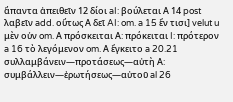ἅπαντα ἀπειθεῖν 12 δίοι aI: βούλεται Α 14 post λαβεῖν add. οὕτως Α δεῖ AI: om. a 15 ἔν τισι] velut u μὲν οὑν om. Α πρόσκειται Α: πρόκειται I: πρότερον a 16 τὸ λεγόμενον om. Α ἔγκειτο a 20.21 συλλαμβάνειν—προτάσεως—αὐτὴ Α: συμβάλλειν—ἐρωτήσεως—αὐτοῦ al 26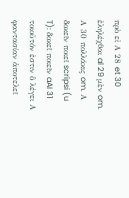πρὸ εἰ Α 28 et 30 ἐληλέχθαι al 29 μὲν om. Α 30 πολλάκις om. Α δοκεῖν ποιεῖ scripsi (u T): δοκεῖ ποιεῖν aAI 31 τοιοῦτόν ἐστιν ὃ λέγει Α φαντασίαν ἀποτελεῖ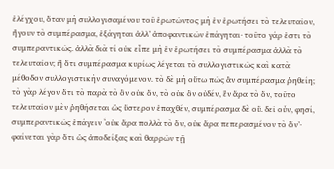ἐλέγχου, ὅταν μὴ συλλογισαμένου τοῦ ἐρωτῶντος μὴ ἐν ἐρωτήσει τὸ τελευταῖον, ἤγουν τὸ συμπέρασμα, ἐξάγηται ἀλλ’ ἀποφαντικῶν ἐπάγηται· τοῦτο γάρ ἐστι τὸ συμπεραντικῶς. ἀλλὰ διὰ τί οὐκ εἶπε μὴ ἐν ἐρωτήσει τὸ συμπέρασμα ἀλλὰ τὸ τελευταῖον; ἢ ὅτι συμπέρασμα κυρίως λέγεται τὸ συλλογιστικῶς καὶ κατὰ μέθοδον συλλογιστικὴν συναγόμενον. τὸ δὲ μὴ οὕτω πῶς ἂν συμπέρασμα ῥηθείη; τὸ γὰρ λέγον ὅτι τὸ παρὰ τὸ ὂν οὐκ ὄν, τὸ οὐκ ὂν οὐδέν, ἓν ἄρα τὸ ὄν, τοῦτο τελευταῖον μὲν ῥηθήσεται ὡς ὕστερον ἐπαχθέν, συμπέρασμα δὲ οὔ. δεῖ οὖν, φησί, συμπεραντικῶς ἐπάγειν ‘οὐκ ἄρα πολλὰ τὸ ὄν, οὐκ ἄρα πεπερασμένον τὸ ὄν’· φαίνεται γὰρ ὅτι ὡς ἀποδείξας καὶ θαρρῶν τῇ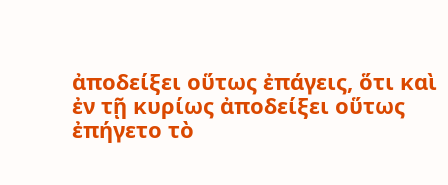ἀποδείξει οὕτως ἐπάγεις, ὅτι καὶ ἐν τῇ κυρίως ἀποδείξει οὕτως ἐπήγετο τὸ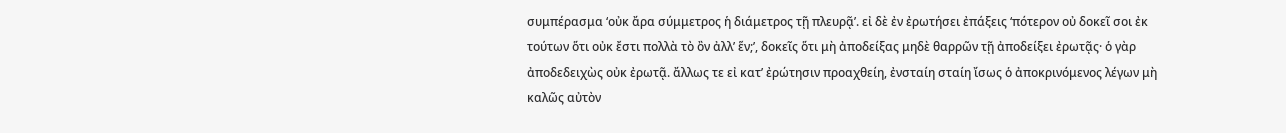συμπέρασμα ‘οὐκ ἄρα σύμμετρος ἡ διάμετρος τῇ πλευρᾷ’. εἰ δὲ ἐν ἐρωτήσει ἐπάξεις ‘πότερον οὐ δοκεῖ σοι ἐκ τούτων ὅτι οὐκ ἔστι πολλὰ τὸ ὂν ἀλλ’ ἕν;’, δοκεῖς ὅτι μὴ ἀποδείξας μηδὲ θαρρῶν τῇ ἀποδείξει ἐρωτᾷς· ὁ γὰρ ἀποδεδειχὼς οὐκ ἐρωτᾷ. ἄλλως τε εἰ κατ’ ἐρώτησιν προαχθείη, ἐνσταίη σταίη ἴσως ὁ ἀποκρινόμενος λέγων μὴ καλῶς αὐτὸν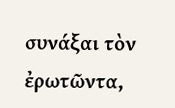συνάξαι τὸν ἐρωτῶντα,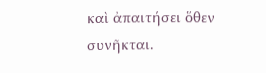καὶ ἀπαιτήσει ὅθεν συνῆκται.